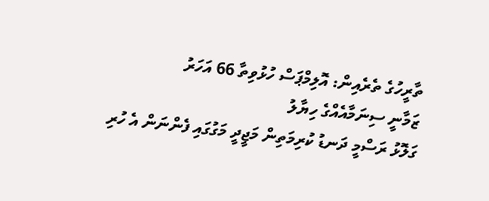ތާރީހުގެ ތެރެއިން: އޮލިމްޕަސް ހުޅުވިތާ 66 އަހަރު
ޒަމާނީ ސިނަމާއެއްގެ ހިޔާލު
ގަލޮޅު ރަސްމީ ދަނޑު ކުރިމަތިން މަޖީދީ މަގުގައި ފެންނަން އެ ހުރި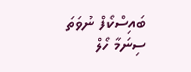ބައިސްކޯފް ނުވަތަ ސިނަމާ ހޯލް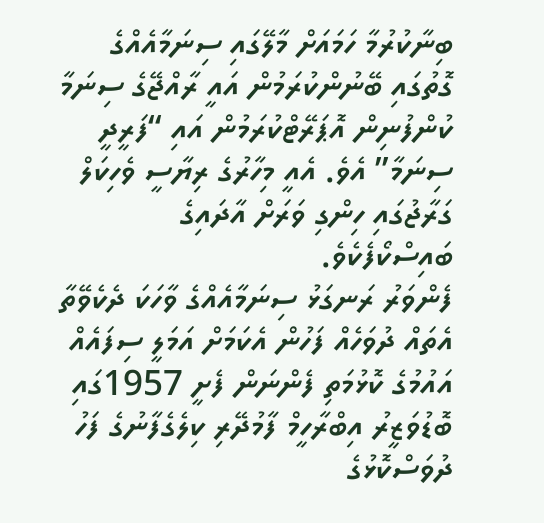ބިނާކުރުމާ ހަމައަށް މާލޭގައި ސިނަމާއެއްގެ ގޮތުގައި ބޭނުންކުރަމުން އައީ ރާއްޖޭގެ ސިނަމާ ކުންފުނިން އޮޕަރޭޓްކުރަމުން އައި “ފަރީދީ ސިނަމާ” އެވެ. އެއީ މިހާރުގެ ރިޔާސީ ވެހިކަލް ގަރާޖުގައި ހިންގި ވަރަށް އާދައިގެ ބައިސްކޯފެކެވެ.
ފެންވަރު ރަނގަޅު ސިނަމާއެއްގެ ވާހަކަ ދެކެވޭތާ އެތައް ދުވަހެއް ފަހުން އެކަމަށް އަމަލީ ސިފައެއް އައުމުގެ ކޮޅުމަތި ފެންނަން ފެށީ 1957ގައި ބޮޑުވަޒީރު އިބްރާހީމް ފާމުދޭރި ކިލެގެފާނުގެ ފަހު ދުވަސްކޮޅުގެ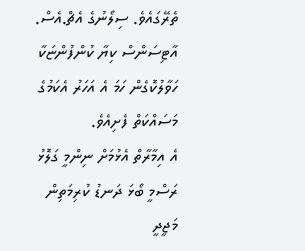ތެރޭގައެވެ. ސިލޯނުގެ އެޗް.އެސް. އާޓިސަންސް ކިޔާ ކުންފުންޏަކާ ހަވާލުކޮގެން ހަމަ އެ އަހަރު އެކަމުގެ މަސައްކަތް ފެށިއެވެ.
އެ އިމާރާތް އެޅުމަށް ނިންމީ ގަލޮޅު ރަސްމީ ބޯޅަ ދަނޑު ކުރިމަތިން މަޖީދީ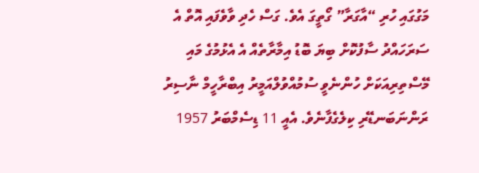މަގުގައި ހުރި “އާގަރާ” ގޯތީގަ އެވެ. ގަސް ހެދި ވާވެފައި އޮތް އެ ސަރަހައްދު ސާފުކޮށް ބިޔަ ބޮޑު އިމާރާތެއް އެ އެޅުމުގެ މައި މޭސްތިރިއަކަށް ހުންނެވީ ސުމުއްވުލްއަމީރު އިބްރާހީމް ނާސިރު ރަންނަބަނޑޭރި ކިލެގެފާނެވެ. އެއީ 11 ޑިސެމްބަރު 1957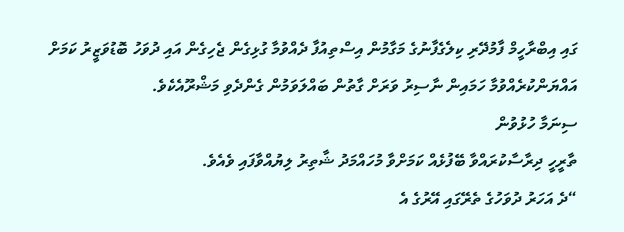ގައި އިބްރާހީމް ފާމުދޭރި ކިލެގެފާނުގެ މަގާމުން އިސްތިއުފާ ދެއްވުމާ ގުޅިގެން ޖެހިގެން އައި ދުވަހު ބޮޑުވަޒީރު ކަމަށް އައްޔަންކުރެއްވުމާ ހަމައިން ނާސިރު ވަރަށް ގާތުން ބައްލަވަމުން ގެންދެވި މަޝްރޫއެކެވެ.
ސިނަމާ ހުޅުވުން
ތާރީހީ ދިރާސާކުރައްވާ ބޭފުޅެއް ކަމަށްވާ މުހައްމަދު ޝާތިރު ލިޔުއްވާފައި ވެއެވެ.
“ދެ އަހަރު ދުވަހުގެ ތެރޭގައި އޭރުގެ އެ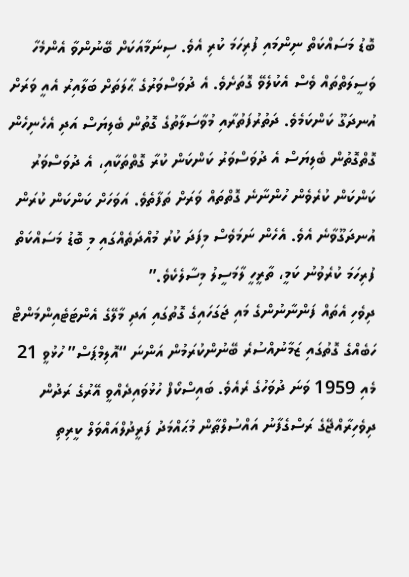ބޮޑު މަސައްކަތް ނިންމައި ފުރިހަމަ ކުރި އެވެ. ސިނަމާއަކަށް ބޭނުންވާ އެންމެހާ ވަސީލަތްތައް ވެސް އެކުލެވޭ ގޮތަށެވެ. އެ ދުވަސްވަރުގެ ޙާލަތަށް ބަލާއިރު އެއީ ވަރަށް އުނދަގޫ ކަންކަމެވެ. ދަތުރުފަތުރާއި މުވާސަލާތުގެ ގޮތުން ބެލިޔަސް އަދި އެހެނިހެން ގޮތްގޮތުން ބެލިޔަސް އެ ދުވަސްވަރު ކަންކަން ކުރާ ގޮތްތަކާއި، އެ ދުވަސްވަރު ކަންކަން ކުރެވެން ހުންނާނެ ގޮތްތައް ވަރަށް ތަފާތެވެ. އަވަހަށް ކަންކަން ކުރަން އުނދަގޫވާނެ އެވެ. އެހެން ނަމަވެސް މިފަދަ ކުރު މުއްދަތެއްގައި މި ބޮޑު މަސައްކަތް ފުރިހަމަ ކުރެވުނު ކަމީ، ތާރީހީ ލާމަސީލު މިސާލެކެވެ.”
ދިވެހި އެތައް ފަންނާނުންގެ މައި ޖަގަހައިގެ ގޮތުގައި އަދި މާލޭގެ އެންޓަޓެއިންމަންޓް ހަބެއްގެ ގޮތުގައި ޒަމާނުއްސުރެ ބޭނުންކުރަމުން އަންނަ “އޮލިމްޕަސް” ހުޅުވީ 21 މެއި 1959 ވަނަ ދުވަހުގެ ރެއެވެ. ބައިސްކޯފް ހުޅުވައިދެއްވީ އޭރުގެ ރަދުން ދިވެހިރާއްޖޭގެ ރަސްގެފާނު އައްސުލްޠާން މުޙައްމަދު ފަރީދުލްއައްވަލް ކީރިތި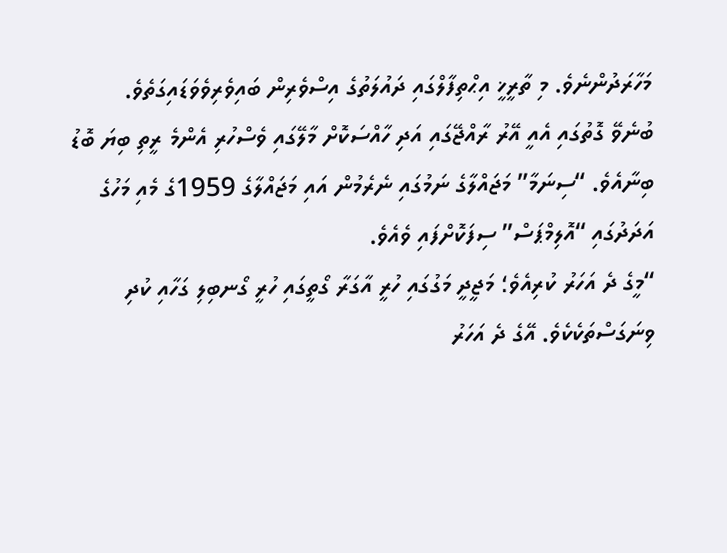މަހާރަދުންނެވެ. މި ތާރީޚީ އިޙްތިފާލްގައި ދައުލަތުގެ އިސްވެރިން ބައިވެރިވެވަޑައިގަތެވެ.
ބުނެވޭ ގޮތުގައި އެއީ އޭރު ރާއްޖޭގައި އަދި ހާއްސަކޮށް މާލޭގައި ވެސްހުރި އެންމެ ރީތި ބިޔަ ބޮޑު ބިނާއެވެ. “ސިނަމާ” މަޖައްލާގެ ނަމުގައި ނެރެމުން އައި މަޖައްލާގެ 1959ގެ މެއި މަހުގެ އަދަދުގައި “އޮލިމްޕަސް” ސިފަކޮށްފައި ވެއެވެ.
“މީގެ ދެ އަހަރު ކުރިއެވެ؛ މަޖީދީ މަގުގައި ހުރީ އާގަރާ ގޯތީގައި ހުރީ ގޯނބިލި ގަހާއި ކުދި ވިނަގަސްތަކެކެވެ. އޭގެ ދެ އަހަރު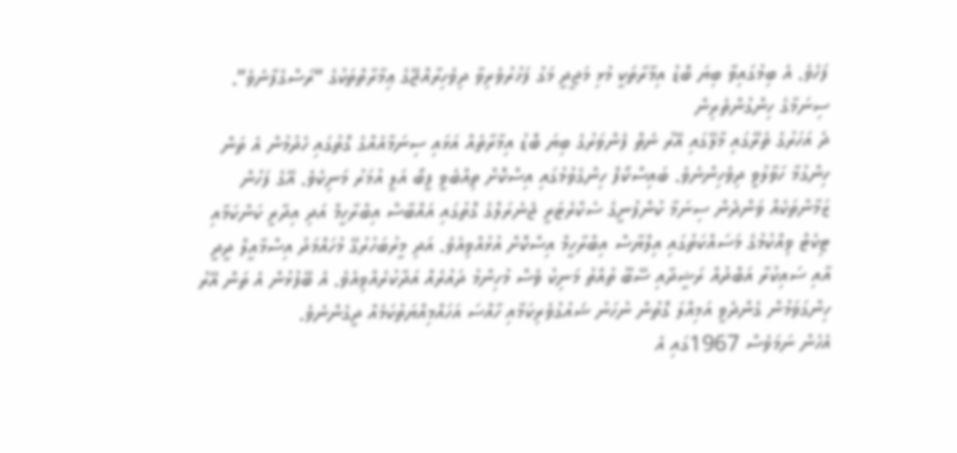ފަހެވެ. އެ ބިމުގައިވާ ބިޔަ ބޮޑު އިމާރާތަކީ މުޅި މަޖީދީ މަގު ފަޚުރުވެރިވާ ދިވެހިރާއްޖޭގެ ޢިމާރާތްތަކުގެ “ރަސްގެފާނެވެ”.
ސިނަމާގެ ހިންގުންތެރިން
ދެ އަހަރުގެ ތެރޭގައި މާލޭގައި އޭރު ނެތް ފެންވަރުގެ ބިޔަ ބޮޑު އިމާރާތެއް އަޅައި ސިނަމާއެއްގެ ގޮތުގައި ހެދުމުން އެ ތަން ހިންގުމާ ހަވާލުވީ ދިވެހިންނެވެ. ބައިސްކޯފް ހިންގެވުމުގައި އިސްކޮށް ތިއްބެވީ ފީބޯ އަލީ އުމަރު މަނިކެވެ. އޭގެ ފަހުން ޒަމާންތަކެއް ވަންދެން ސިނަމާ ކުންފުނީގެ ސެކްރެޓަރީ ޖެނެރަލްގެ ގޮތުގައި އައްބާސް އިބްރާހީމް އަދި އިދާރީ ކަންކަމާއި ޓިކެޓް ވިއްކުމުގެ މަސައްކަތުގައި އިލްޔާސް އިބްރާހީމް އިސްކޮށް އުޅުއްވިއެވެ. އަދި މީރުބަހުރުގޭ މުހައްމަދު އިސްމާއީލް ދީދީ އާއި ސައިކުރާ އަބްދުއް ރަޝީދާއި ސޭބޫ ތުއްތު މަނިކު ވެސް މުހިންމު ދައުރެއް އަދާކުރެއްވިއެވެ. އެ ބޭފުޅުން އެ ތަން އޭރު ހިންގަވަމުން ގެންދެވީ އަމިއްލަ ގޮތުން ނުހަނު ޝައުގުވެރިކަމާއި ހާއްސަ އަހައްމިއްޔަތުކަމެއް ދީގެންނެވެ.
އެހެން ނަމަވެސް 1967ގައި އެ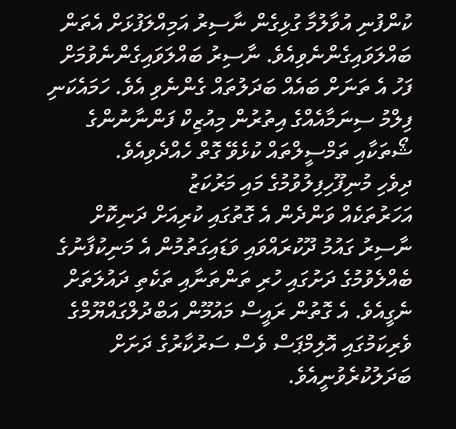ކުންފުނި އުވާލުމާ ގުޅިގެން ނާސިރު އަމިއްލަފުޅަށް އެތަން ބައްލަވައިގެންނެވިއެވެ. ނާސިރު ބައްލަވައިގެންނެވުމަށް ފަހު އެ ތަނަށް ބައެއް ބަދަލުތައް ގެންނެވި އެވެ. ހަމައެކަނި ފިލްމު ސިނަމާއެއްގެ އިތުރުން މިއުޒިކް ފަންނާނުންގެ ޝޯތަކާއި ތަމްސީލްތައް ކުޅެވޭ ގޮތް ހެއްދެވިއެވެ.
ދިވެހި މުނިފޫހިފިލުވުމުގެ މައި މަރުކަޒު
އަހަރުތަކެއް ވަންދެން އެ ގޮތުގައި ކުރިއަށް ދަނިކޮށް ނާސިރު ގައުމު ދޫކުރައްވައި ވަޑައިގަތުމުން އެ މަނިކުފާނުގެ ބެއްލެވުމުގެ ދަށުގައި ހުރި ތަންތަނާއި ތަކެތި ދައުލަތަށް ނެގީއެވެ. އެ ގޮތުން ރައީސް މައުމޫން އަބްދުލްގައްޔޫމްގެ ވެރިކަމުގައި އޮލިމްޕަސް ވެސް ސަރުކާރުގެ ދަށަށް ބަދަލުކުރެވުނީއެވެ.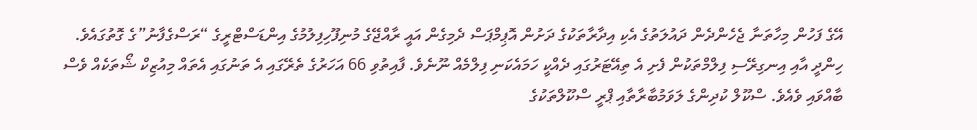އޭގެ ފަހުން މިހާތަނާ ޖެހެންދެން ދައުލަތުގެ އެކި އިދާރާތަކުގެ ދަށުން އޮޕިމްޕަސް ދެމިގެން އައީ ރާއްޖޭގެ މުނިފޫހިފިލުމުގެ އިންޑަސްޓްރީގެ “ރަސްގެފާނު”ގެ ގޮތުގައެވެ.
ހިންދީ އާއި އިނގިރޭސި ފިލްމްތަކުން ފެށި އެ ތިއޭޓަރުގައި ދެއްކީ ހަމައެކަނި ފިލްމެއް ނޫނެވެ. ފާއިތުވި 66 އަހަރުގެ ތެރޭގައި އެ ތަނުގައި އެތައް މިއުޒިކް ޝޯތަކެއް ވެސް ބާއްވައި ވެއެވެ. ސްކޫލް ކުދިންގެ ލަވަމުބާރާތާއި ޕްރީ ސްކޫލްތަކުގެ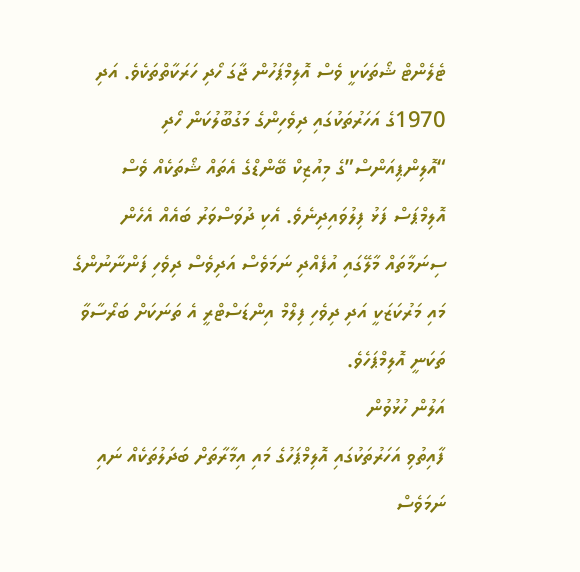ޓެލެންޓް ޝޯތަކަކީ ވެސް އޮލިމްޕަހުން ޖާގަ ހޯދި ހަރަކާތްތަކެވެ. އަދި 1970ގެ އަހަރުތަކުގައި ދިވެހިންގެ މަގުބޫލުކަން ހޯދި “އޮލިންޕިއަންސް”ގެ މިއުޒިކް ބޭންޑްގެ އެތައް ޝޯތަކެއް ވެސް އޮލިމްޕަސް ފަޅު ފިލުވައިދިނެވެ. އެކި ދުވަސްވަރު ބައެއް އެހެން ސިނަމާތައް މާލޭގައި އުފެއްދި ނަމަވެސް އަދިވެސް ދިވެހި ފަންނާނުންގެ މައި މަރުކަޒަކީ އަދި ދިވެހި ފިލްމް އިންޑަސްޓްރީ އެ ތަނަކަށް ބަރޯސާވާ ތަކަނީ އޮލިމްޕަހެވެ.
އަލުން ހުޅުވުން
ފާއިތުވި އަހަރުތަކުގައި އޮލިމްޕަހުގެ މައި އިމާރާތަށް ބަދަލުތަކެއް ނައި ނަމަވެސް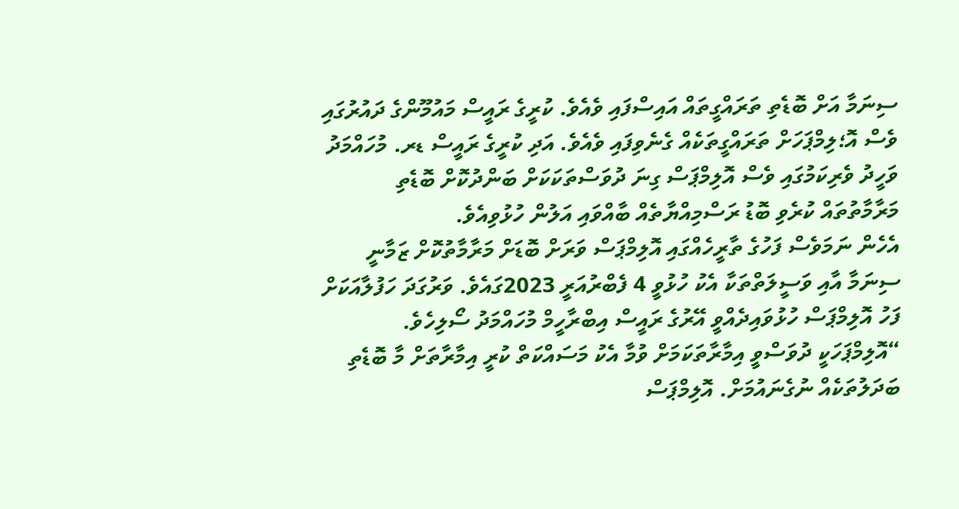ސިނަމާ އަށް ބޮޑެތި ތަރައްގީތައް އައިސްފައި ވެއެވެ. ކުރީގެ ރައީސް މައުމޫންގެ ދައުރުގައި ވެސް އޮ؛ލިމްޕަހަށް ތަރައްގީތަކެއް ގެނެވިފައި ވެއެވެ. އަދި ކުރީގެ ރައީސް ޑރ. މުހައްމަދު ވަހީދު ވެރިކަމުގައި ވެސް އޮލިމްޕަސް ގިނަ ދުވަސްތަކަކަށް ބަންދުކޮށް ބޮޑެތި މަރާމާތުތައް ކުރެވި ބޮޑު ރަސްމިއްޔާތެއް ބާއްވައި އަލުން ހުޅުވިއެވެ.
އެހެން ނަމަވެސް ފަހުގެ ތާރީހެއްގައި އޮލިމްޕަސް ވަރަށް ބޮޑަށް މަރާމާތުކޮށް ޒަމާނީ ސިނަމާ އާއި ވަސީލަތްތަކާ އެކު ހުޅުވީ 4 ފެބްރުއަރީ 2023ގައެވެ. ވަރުގަދަ ހަފުލާއަކަށް ފަހު އޮލިމްޕަސް ހުޅުވައިދެއްވީ އޭރުގެ ރައީސް އިބްރާހީމް މުހައްމަދު ސޯލިހެވެ.
“އޮލިމްޕަހަކީ ދުވަސްވީ އިމާރާތަކަމަށް ވުމާ އެކު މަސައްކަތް ކުރީ އިމާރާތަށް މާ ބޮޑެތި ބަދަލުތަކެއް ނުގެނައުމަށް. އޮލިމްޕަސް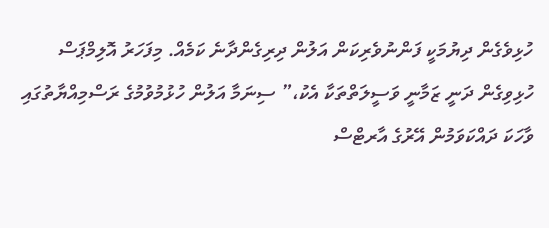ހުޅިވެގެން ދިޔުމަކީ ފަންނުވެރިކަން އަލުން ދިރިގެންދާނެ ކަމެއް. މިފަހަރު އޮލިމްޕަސް ހުޅިވިގެން ދަނީ ޒަމާނީ ވަސީލަތްތަކާ އެކު،” ސިނަމާ އަލުން ހުޅުމުވުމުގެ ރަސްމިއްޔާތުގައި ވާހަކަ ދައްކަވަމުން އޭރުގެ އާރޓްސް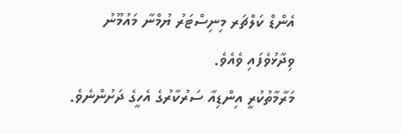އެންޑް ކަލްޗަރ މިނިސްޓަރު ޔުމްނާ މައުމޫނު ވިދާޅުވެފައި ވެއެވެ.
މަރާމާތުކުރީ އިންޑިއާ ސަރުކާރުގެ އެހީގެ ދަށުންނެވެ.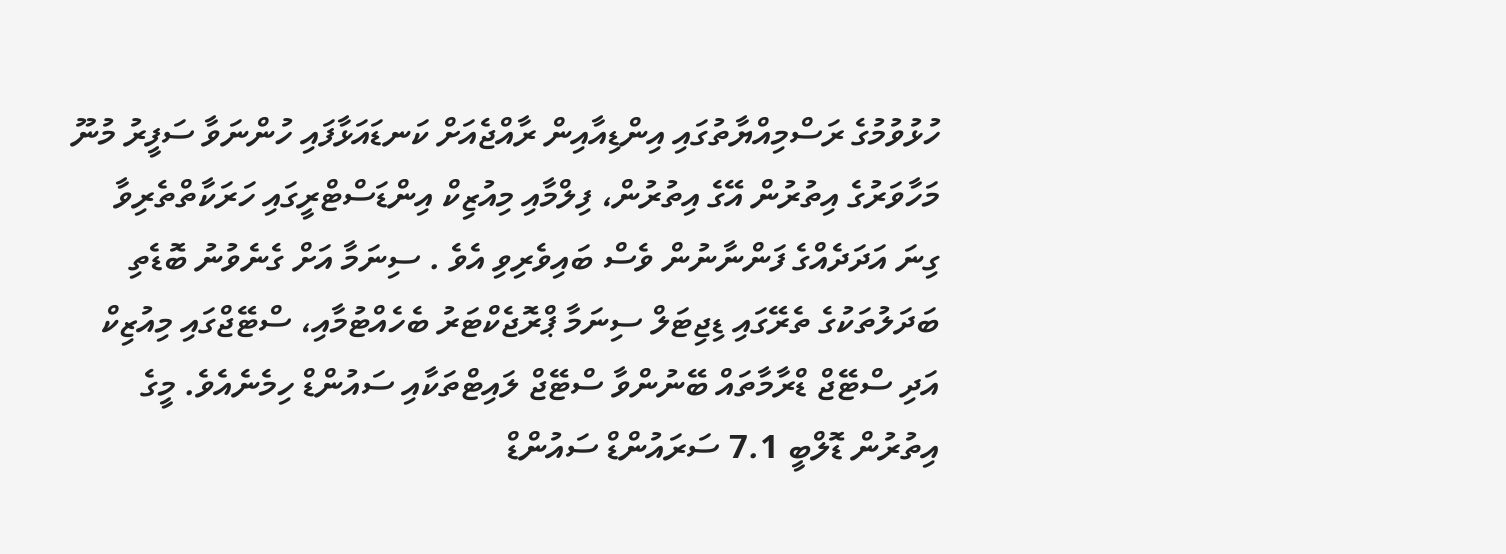ހުޅުވުމުގެ ރަސްމިއްޔާތުގައި އިންޑިއާއިން ރާއްޖެއަށް ކަނޑައަޅާފައި ހުންނަވާ ސަފީރު މުނޫ މަހާވަރުގެ އިތުރުން އޭގެ އިތުރުން، ފިލްމާއި މިއުޒިކް އިންޑަސްޓްރީގައި ހަރަކާތްތެރިވާ ގިނަ އަދަދެއްގެ ފަންނާނުން ވެސް ބައިވެރިވި އެވެ . ސިނަމާ އަށް ގެނެވުނު ބޮޑެތި ބަދަލުތަކުގެ ތެރޭގައި ޑިޖިޓަލް ސިނަމާ ޕްރޮޖެކްޓަރު ބެހެއްޓުމާއި، ސްޓޭޖްގައި މިއުޒިކް އަދި ސްޓޭޖް ޑްރާމާތައް ބޭނުންވާ ސްޓޭޖް ލައިޓްތަކާއި ސައުންޑް ހިމެނެއެވެ. މީގެ އިތުރުން ޑޮލްބީ 7.1 ސަރައުންޑް ސައުންޑް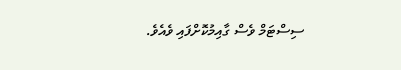ސިސްޓަމް ވެސް ގާއިމުކޮށްފައި ވެއެވެ.